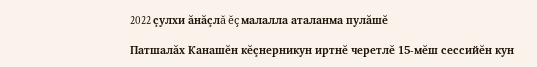2022 çулхи ăнăçлă ĕç малалла аталанма пулăшĕ

Патшалăх Канашĕн кĕçнерникун иртнĕ черетлĕ 15-мĕш сессийĕн кун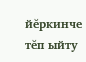йĕркинче тĕп ыйту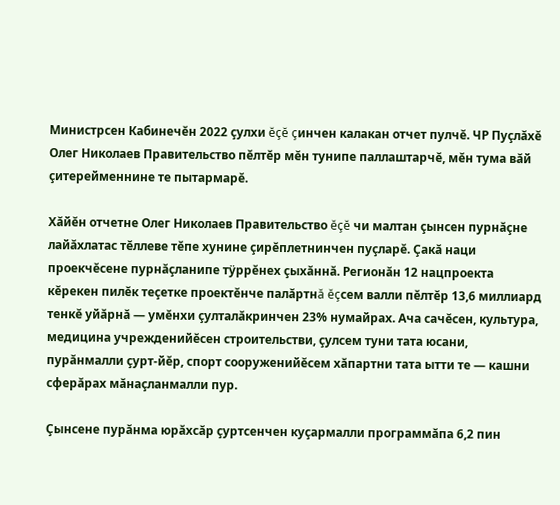Министрсен Кабинечĕн 2022 çулхи ĕçĕ çинчен калакан отчет пулчĕ. ЧР Пуçлăхĕ Олег Николаев Правительство пĕлтĕр мĕн тунипе паллаштарчĕ, мĕн тума вăй çитерейменнине те пытармарĕ.

Хăйĕн отчетне Олег Николаев Правительство ĕçĕ чи малтан çынсен пурнăçне лайăхлатас тĕллеве тĕпе хунине çирĕплетнинчен пуçларĕ. Çакă наци проекчĕсене пурнăçланипе тÿррĕнех çыхăннă. Регионăн 12 нацпроекта кĕрекен пилĕк теçетке проектĕнче палăртнă ĕçсем валли пĕлтĕр 13,6 миллиард тенкĕ уйăрнă — умĕнхи çулталăкринчен 23% нумайрах. Ача сачĕсен, культура, медицина учрежденийĕсен строительстви, çулсем туни тата юсани, пурăнмалли çурт-йĕр, спорт сооруженийĕсем хăпартни тата ытти те — кашни сферăрах мăнаçланмалли пур.

Çынсене пурăнма юрăхсăр çуртсенчен куçармалли программăпа 6,2 пин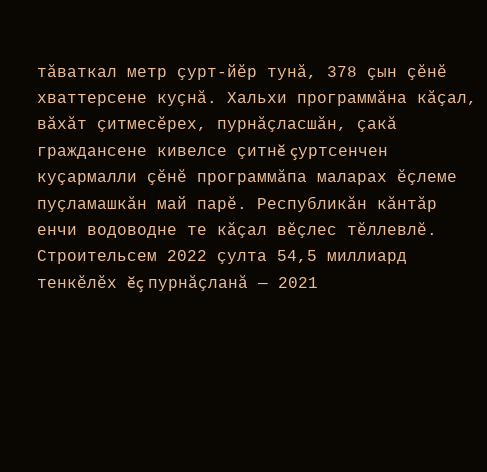тăваткал метр çурт-йĕр тунă, 378 çын çĕнĕ хваттерсене куçнă. Хальхи программăна кăçал, вăхăт çитмесĕрех, пурнăçласшăн, çакă граждансене кивелсе çитнĕ çуртсенчен куçармалли çĕнĕ программăпа маларах ĕçлеме пуçламашкăн май парĕ. Республикăн кăнтăр енчи водоводне те кăçал вĕçлес тĕллевлĕ. Строительсем 2022 çулта 54,5 миллиард тенкĕлĕх ĕç пурнăçланă — 2021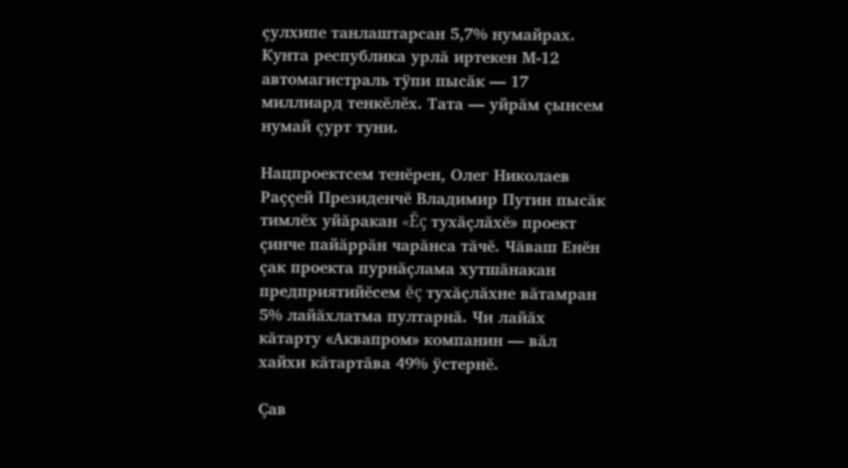çулхипе танлаштарсан 5,7% нумайрах. Кунта республика урлă иртекен М-12 автомагистраль тÿпи пысăк — 17 миллиард тенкĕлĕх. Тата — уйрăм çынсем нумай çурт туни.

Нацпроектсем тенĕрен, Олег Николаев Раççей Президенчĕ Владимир Путин пысăк тимлĕх уйăракан «Ĕç тухăçлăхĕ» проект çинче пайăррăн чарăнса тăчĕ. Чăваш Енĕн çак проекта пурнăçлама хутшăнакан предприятийĕсем ĕç тухăçлăхне вăтамран 5% лайăхлатма пултарнă. Чи лайăх кăтарту «Аквапром» компанин — вăл хайхи кăтартăва 49% ÿстернĕ.

Çав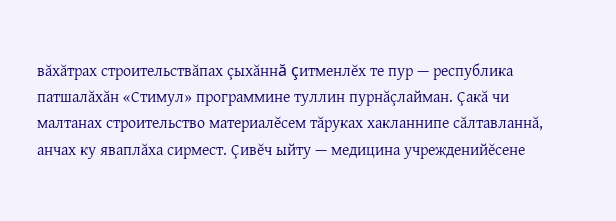вăхăтрах строительствăпах çыхăннă çитменлĕх те пур — республика патшалăхăн «Стимул» программине туллин пурнăçлайман. Çакă чи малтанах строительство материалĕсем тăруках хакланнипе сăлтавланнă, анчах ку яваплăха сирмест. Çивĕч ыйту — медицина учрежденийĕсене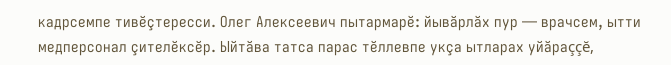кадрсемпе тивĕçтересси. Олег Алексеевич пытармарĕ: йывăрлăх пур — врачсем, ытти медперсонал çителĕксĕр. Ыйтăва татса парас тĕллевпе укçа ытларах уйăраççĕ,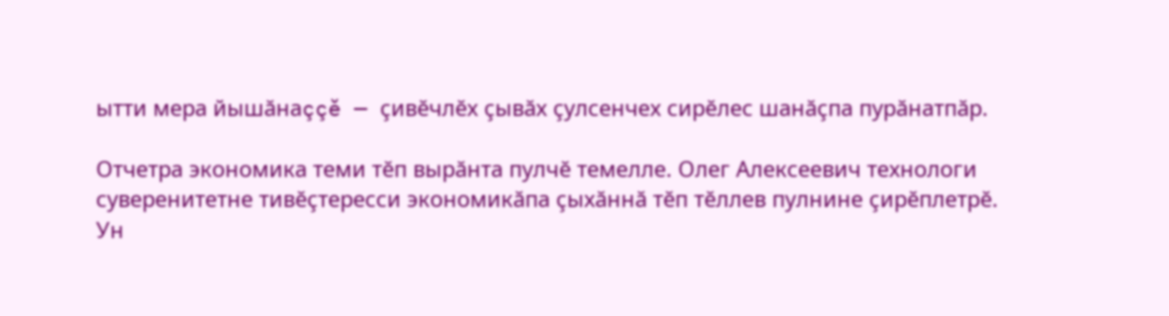ытти мера йышăнаççĕ — çивĕчлĕх çывăх çулсенчех сирĕлес шанăçпа пурăнатпăр.

Отчетра экономика теми тĕп вырăнта пулчĕ темелле. Олег Алексеевич технологи суверенитетне тивĕçтересси экономикăпа çыхăннă тĕп тĕллев пулнине çирĕплетрĕ. Ун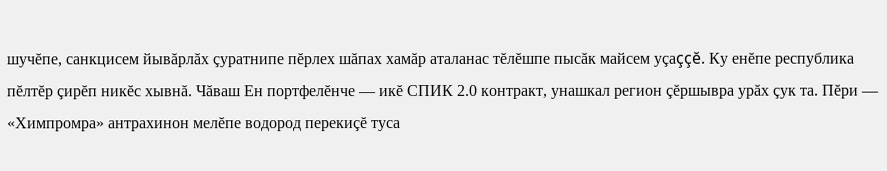шучĕпе, санкцисем йывăрлăх çуратнипе пĕрлех шăпах хамăр аталанас тĕлĕшпе пысăк майсем уçаççĕ. Ку енĕпе республика пĕлтĕр çирĕп никĕс хывнă. Чăваш Ен портфелĕнче — икĕ СПИК 2.0 контракт, унашкал регион çĕршывра урăх çук та. Пĕри — «Химпромра» антрахинон мелĕпе водород перекиçĕ туса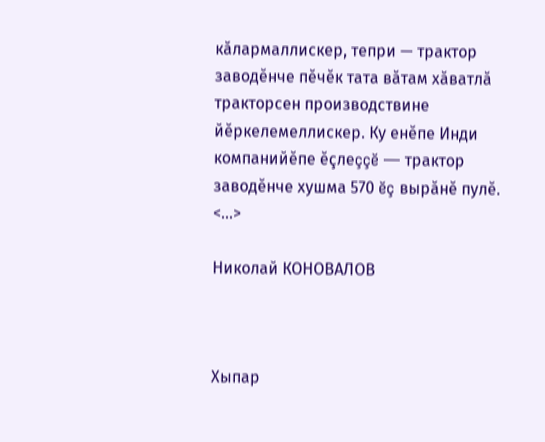кăлармаллискер, тепри — трактор заводĕнче пĕчĕк тата вăтам хăватлă тракторсен производствине йĕркелемеллискер. Ку енĕпе Инди компанийĕпе ĕçлеççĕ — трактор заводĕнче хушма 570 ĕç вырăнĕ пулĕ. <...>

Николай КОНОВАЛОВ



Хыпар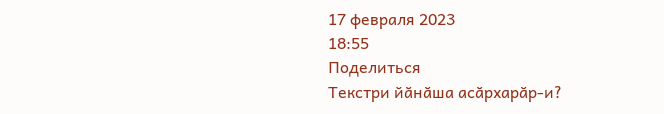17 февраля 2023
18:55
Поделиться
Текстри йӑнӑша асӑрхарӑр-и?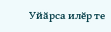Уйӑрса илӗр те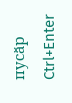пусӑр Ctrl+Enter